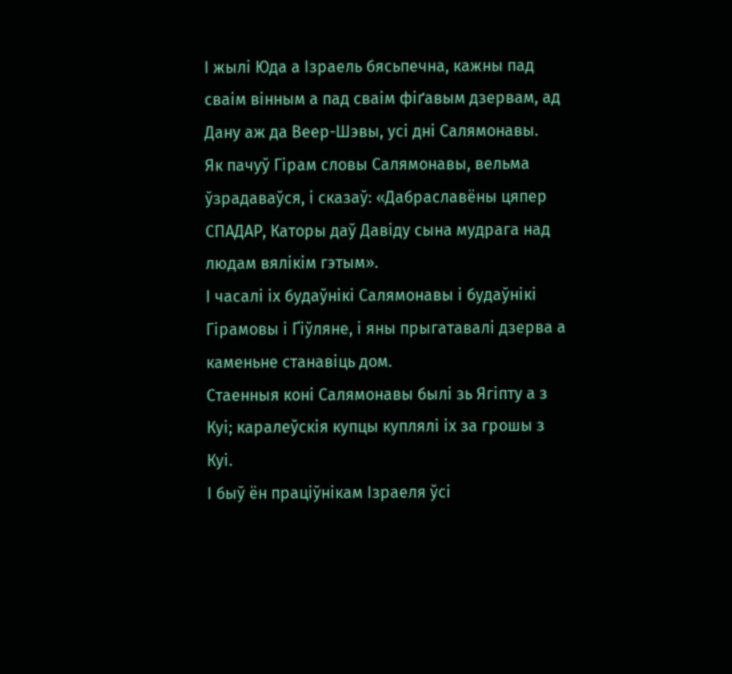І жылі Юда а Ізраель бясьпечна, кажны пад сваім вінным а пад сваім фіґавым дзервам, ад Дану аж да Веер-Шэвы, усі дні Салямонавы.
Як пачуў Гірам словы Салямонавы, вельма ўзрадаваўся, і сказаў: «Дабраславёны цяпер СПАДАР, Каторы даў Давіду сына мудрага над людам вялікім гэтым».
І часалі іх будаўнікі Салямонавы і будаўнікі Гірамовы і Ґіўляне, і яны прыгатавалі дзерва а каменьне станавіць дом.
Стаенныя коні Салямонавы былі зь Ягіпту а з Куі; каралеўскія купцы куплялі іх за грошы з Куі.
І быў ён праціўнікам Ізраеля ўсі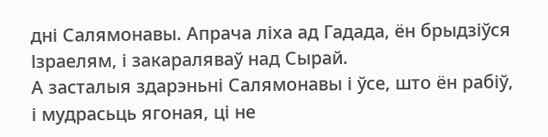дні Салямонавы. Апрача ліха ад Гадада, ён брыдзіўся Ізраелям, і закараляваў над Сырай.
А засталыя здарэньні Салямонавы і ўсе, што ён рабіў, і мудрасьць ягоная, ці не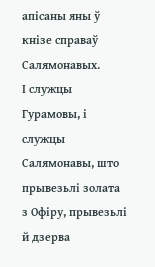апісаны яны ў кнізе справаў Салямонавых.
І служцы Гурамовы, і служцы Салямонавы, што прывезьлі золата з Офіру, прывезьлі й дзерва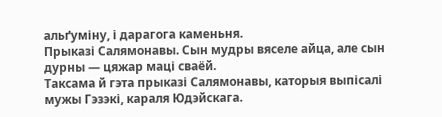альґуміну, і дарагога каменьня.
Прыказі Салямонавы. Сын мудры вяселе айца, але сын дурны — цяжар маці сваёй.
Таксама й гэта прыказі Салямонавы, каторыя выпісалі мужы Гэзэкі, караля Юдэйскага.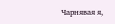Чарнявая я,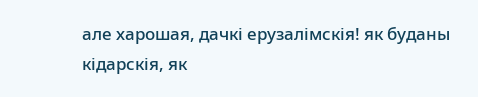але харошая, дачкі ерузалімскія! як буданы кідарскія, як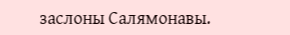заслоны Салямонавы.